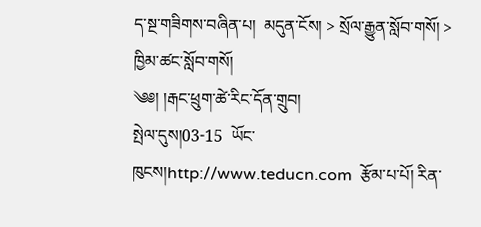ད་སྔ་གཟིགས་བཞིན་པ།  མདུན་ངོས། > སྲོལ་རྒྱུན་སློབ་གསོ། > ཁྱིམ་ཚང་སློབ་གསོ།
༄༅། །རྒང་ཕྲུག་ཚེ་རིང་དོན་གྲུབ།
སྤེལ་དུས།03-15  ཡོང་ཁུངས།http://www.teducn.com  རྩོམ་པ་པོ། རིན་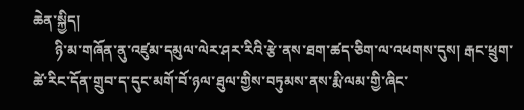ཆེན་སྐྱིད།
      ཉི་མ་གཞོན་ནུ་འཛུམ་དམུལ་ལེར་ཤར་རིའི་རྩེ་ནས་ཐག་ཚད་ཅིག་ལ་འཕགས་དུས། རྒང་ཕྲུག་ཚེ་རིང་དོན་གྲུབ་ད་དུང་མགོ་བོ་ཉལ་ཐུལ་གྱིས་བཏུམས་ནས་རྨི་ལམ་གྱི་ཞིང་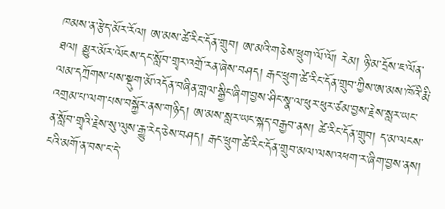ཁམས་ན་རྩེད་མོར་རོལ། ཨ་མས་ཚེ་རིང་དོན་གྲུབ། ཨ་མའི་གཅེས་ཕྲུག་ལོ་ལོ། རེམ། ཉི་མ་དྲོས་ཇ་ལོན་ཐལ། མྱུར་མོར་ལོངས་དང་སློབ་གྲྭར་འགྲོ་རན་ཞེས་བཤད། རྒང་ཕྲུག་ཚེ་རིང་དོན་གྲུབ་ཀྱིས་ཨ་མས་ཁོའི་རྨི་ལམ་དཀྲོགས་པས་སྡུག་མོ་འདོན་བཞིན་གླལ་སྒྱིང་ཞིག་བྱས་ཤིང་སྣ་ལ་ཕུར་ཕུར་ཙམ་བྱས་རྗེས་སླར་ཡང་འགྲམ་པ་ལག་པས་བསྐྱོར་ནས་གཉིད། ཨ་མས་སླར་ཡང་སྐད་བརྒྱབ་ནས། ཚེ་རིང་དོན་གྲུབ། ད་མ་ལངས་ན་སློབ་གྲྭའི་རྗེས་སུ་ལུས་རྒྱུ་རེད་ཅེས་བཤད། རྒང་ཕྲུག་ཚེ་རིང་དོན་གྲུབ་མལ་ལས་འཕག་ར་ཞིག་བྱས་ནས། ངའི་མགོ་ན་བས་ང་དེ་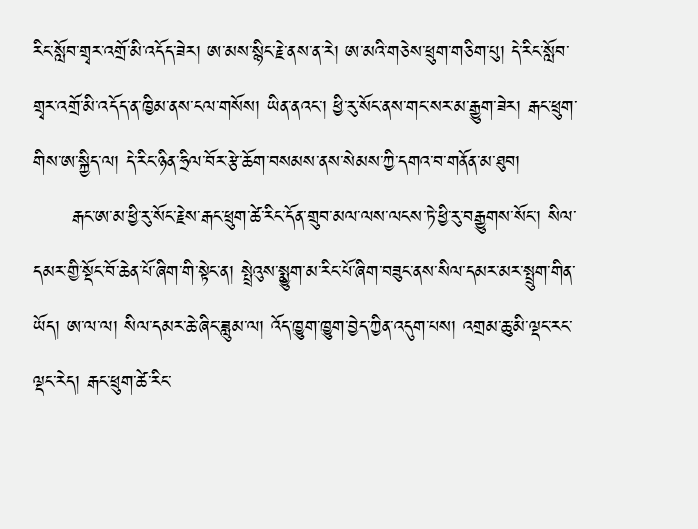རིང་སློབ་གྲྭར་འགྲོ་མི་འདོད་ཟེར། ཨ་མས་སྙིང་རྗེ་ནས་ན་རེ། ཨ་མའི་གཅེས་ཕྲུག་གཅིག་པུ། དེ་རིང་སློབ་གྲྭར་འགྲོ་མི་འདོད་ན་ཁྱིམ་ནས་ངལ་གསོས། ཡིན་ནའང་། ཕྱི་རུ་སོང་ནས་གང་སར་མ་རྒྱུག་ཟེར། རྒང་ཕྲུག་གིས་ཨ་སྐྱིད་ལ། དེ་རིང་ཉིན་ཧྲིལ་བོར་རྩེ་ཆོག་བསམས་ནས་སེམས་ཀྱི་དགའ་བ་གནོན་མ་ཐུབ།
      རྒང་ཨ་མ་ཕྱི་རུ་སོང་རྗེས་རྒང་ཕྲུག་ཚེ་རིང་དོན་གྲུབ་མལ་ལས་ལངས་ཏེ་ཕྱི་རུ་བརྒྱུགས་སོང་། སིལ་དམར་གྱི་སྡོང་བོ་ཆེན་པོ་ཞིག་གི་སྟེང་ན། སྤྲེའུས་སྨྱུག་མ་རིང་པོ་ཞིག་བཟུང་ནས་སིལ་དམར་མར་སྤྲུག་གིན་ཡོད། ཨ་ལ་ལ། སིལ་དམར་ཆེ་ཞིང་ཟླུམ་ལ། འོད་ཁྱུག་ཁྱུག་བྱེད་ཀྱིན་འདུག་པས། འགྲམ་ཆུ་མི་ལྡང་རང་ལྡང་རེད། རྒང་ཕྲུག་ཚེ་རིང་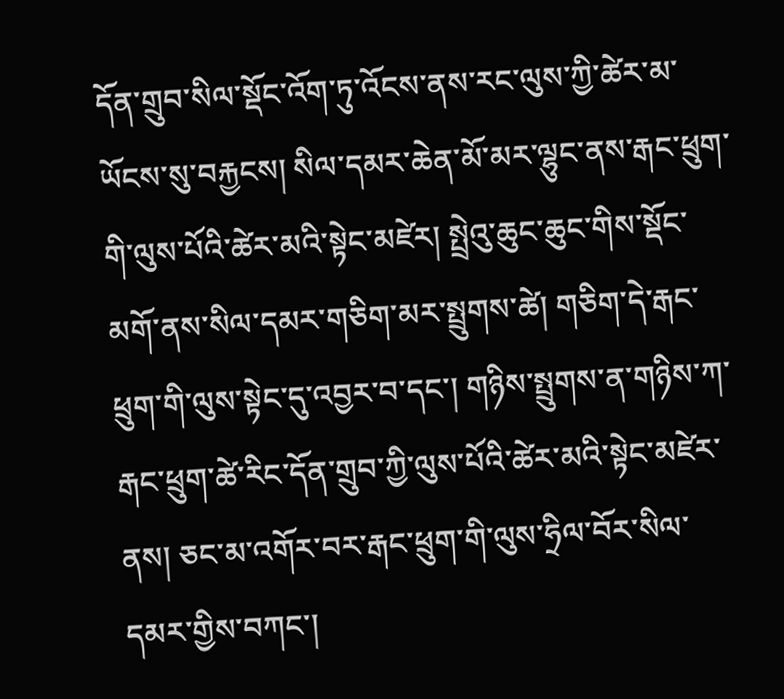དོན་གྲུབ་སིལ་སྡོང་འོག་ཏུ་འོངས་ནས་རང་ལུས་ཀྱི་ཚེར་མ་ཡོངས་སུ་བརྐྱངས། སིལ་དམར་ཆེན་མོ་མར་ལྷུང་ནས་རྒང་ཕྲུག་གི་ལུས་པོའི་ཚེར་མའི་སྟེང་མཛེར། སྤྲེའུ་ཆུང་ཆུང་གིས་སྡོང་མགོ་ནས་སིལ་དམར་གཅིག་མར་སྤྲུགས་ཚེ། གཅིག་དེ་རྒང་ཕྲུག་གི་ལུས་སྟེང་དུ་འབྱར་བ་དང་། གཉིས་སྤྲུགས་ན་གཉིས་ཀ་རྒང་ཕྲུག་ཚེ་རིང་དོན་གྲུབ་ཀྱི་ལུས་པོའི་ཚེར་མའི་སྟེང་མཛེར་ནས། ཅང་མ་འགོར་བར་རྒང་ཕྲུག་གི་ལུས་ཧྲིལ་བོར་སིལ་དམར་གྱིས་བཀང་།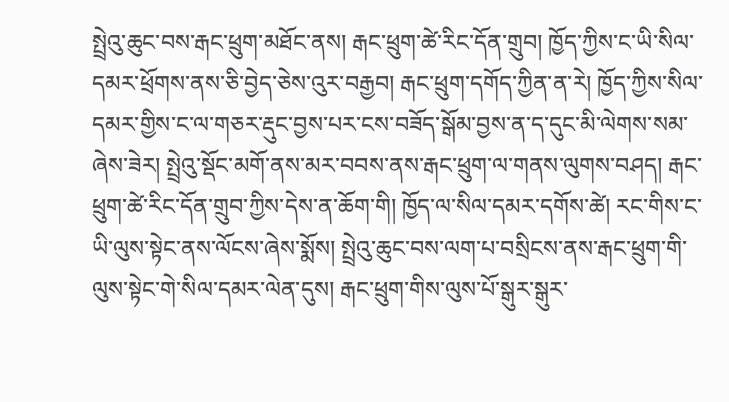སྤྲེའུ་ཆུང་བས་རྒང་ཕྲུག་མཐོང་ནས། རྒང་ཕྲུག་ཚེ་རིང་དོན་གྲུབ། ཁྱོད་ཀྱིས་ང་ཡི་སིལ་དམར་ཕྲོགས་ནས་ཅི་བྱེད་ཅེས་འུར་བརྒྱབ། རྒང་ཕྲུག་དགོད་ཀྱིན་ན་རེ། ཁྱོད་ཀྱིས་སིལ་དམར་གྱིས་ང་ལ་གཅར་རྡུང་བྱས་པར་ངས་བཟོད་སྒོམ་བྱས་ན་ད་དུང་མི་ལེགས་སམ་ཞེས་ཟེར། སྤྲེའུ་སྡོང་མགོ་ནས་མར་བབས་ནས་རྒང་ཕྲུག་ལ་གནས་ལུགས་བཤད། རྒང་ཕྲུག་ཚེ་རིང་དོན་གྲུབ་ཀྱིས་དེས་ན་ཆོག་གི། ཁྱོད་ལ་སིལ་དམར་དགོས་ཚེ། རང་གིས་ང་ཡི་ལུས་སྟེང་ནས་ལོངས་ཞེས་སྨོས། སྤྲེའུ་ཆུང་བས་ལག་པ་བསྲིངས་ནས་རྒང་ཕྲུག་གི་ལུས་སྟེང་གེ་སིལ་དམར་ལེན་དུས། རྒང་ཕྲུག་གིས་ལུས་པོ་སྒུར་སྒུར་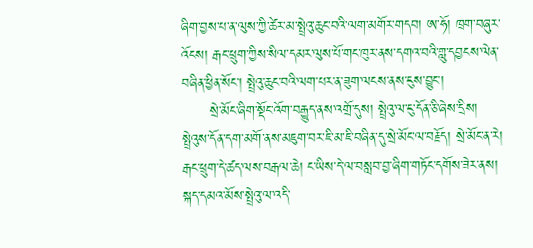ཞིག་བྱས་པ་ན་ལུས་ཀྱི་ཚེར་མ་སྤྲེའུ་ཆུང་བའི་ལག་མགོར་གདབ། ཨ་ཧོ། ཁྲག་བཞུར་འོངས། རྒང་ཕྲུག་ཀྱིས་སིལ་དམར་ལུས་པོ་གང་ཁུར་ནས་དགའ་བའི་གླུ་དབྱངས་ལེན་བཞིན་ཕྱིན་སོང་། སྤྲེའུ་ཆུང་བའི་ལག་པར་ན་ཟུག་ལངས་ནས་ངུས་བྱུང་།
      སྲེ་མོང་ཞིག་སྡོང་འོག་བརྒྱུད་ནས་འགྲོ་དུས། སྤྲེའུ་ལ་ངུ་དོན་ཅི་ཞེས་དྲིས། སྤྲེའུས་དོན་དག་མགོ་ནས་མཇུག་བར་ཇི་མ་ཇི་བཞིན་དུ་སྲེ་མོང་ལ་བརྗོད། སྲེ་མོང་ན་རེ། རྒང་ཕྲུག་དེ་ཚད་ལས་བརྒལ་ཆེ། ང་ཡིས་དེ་ལ་བསླབ་བྱ་ཞིག་གཏོང་དགོས་ཟེར་ནས། སྐད་དམའ་མོས་སྤྲེའུ་ལ་འདི་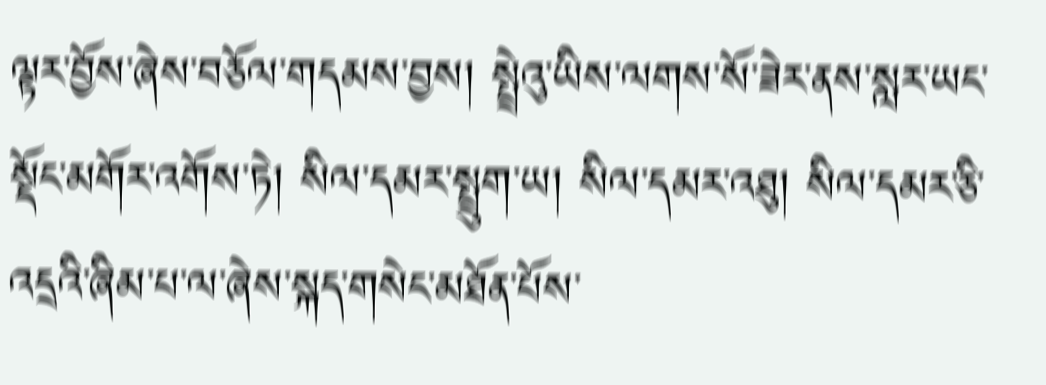ལྟར་བྱོས་ཞེས་བཅོལ་གདམས་བྱས། སྤྲེའུ་ཡིས་ལགས་སོ་ཟེར་ནས་སླར་ཡང་སྡོང་མགོར་འགོས་ཏེ། སིལ་དམར་སྤྲུག་ཡ། སིལ་དམར་འཐུ། སིལ་དམར་ཅི་འདྲའི་ཞིམ་པ་ལ་ཞེས་སྐད་གསེང་མཐོན་པོས་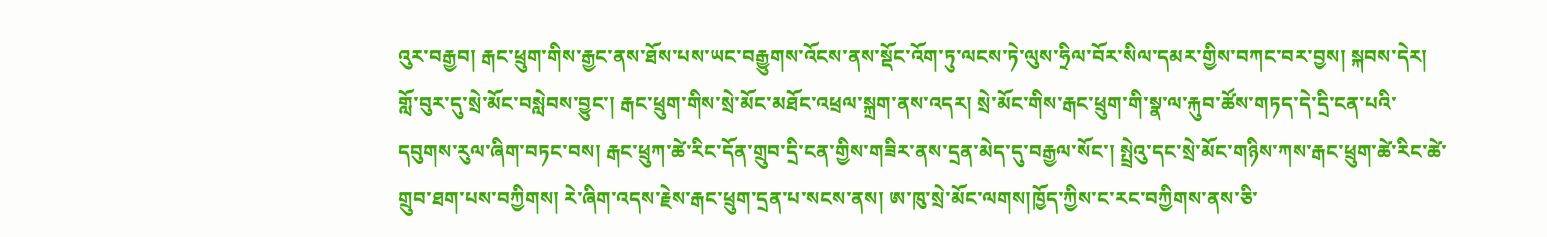འུར་བརྒྱབ། རྒང་ཕྲུག་གིས་རྒྱང་ནས་ཐོས་པས་ཡང་བརྒྱུགས་འོངས་ནས་སྡོང་འོག་ཏུ་ལངས་ཏེ་ལུས་ཧྲིལ་བོར་སིལ་དམར་གྱིས་བཀང་བར་བྱས། སྐབས་དེར། གློ་བུར་དུ་སྲེ་མོང་བསླེབས་བྱུང་། རྒང་ཕྲུག་གིས་སྲེ་མོང་མཐོང་འཕྲལ་སྐྲག་ནས་འདར། སྲེ་མོང་གིས་རྒང་ཕྲུག་གི་སྣ་ལ་རྐུབ་ཚོས་གཏད་དེ་དྲི་ངན་པའི་དབུགས་རུལ་ཞིག་བཏང་བས། རྒང་ཕྲུཀ་ཚེ་རིང་དོན་གྲུབ་དྲི་ངན་གྱིས་གཟིར་ནས་དྲན་མེད་དུ་བརྒྱལ་སོང་། སྤྲེའུ་དང་སྲེ་མོང་གཉིས་ཀས་རྒང་ཕྲུག་ཚེ་རིང་ཚེ་གྲུབ་ཐག་པས་བཀྱིགས། རེ་ཞིག་འདས་རྗེས་རྒང་ཕྲུག་དྲན་པ་སངས་ནས། ཨ་ཁུ་སྲེ་མོང་ལགས།ཁྱོད་ཀྱིས་ང་རང་བཀྱིགས་ནས་ཅི་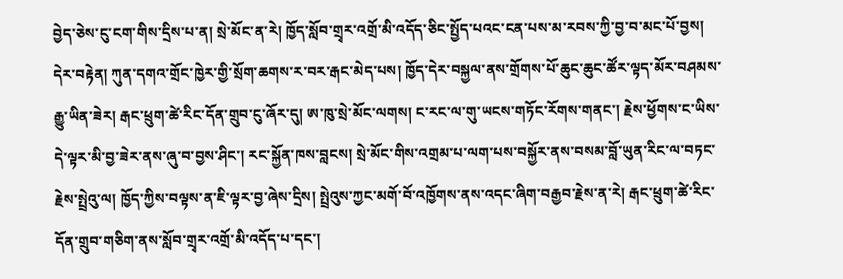བྱེད་ཅེས་ངུ་ངག་གིས་དྲིས་པ་ན། སྲེ་མོང་ན་རེ། ཁྱོད་སློབ་གྲྭར་འགྲོ་མི་འདོད་ཅིང་སྤྱོད་པའང་ངན་པས་མ་རབས་ཀྱི་བྱ་བ་མང་པོ་བྱས། དེར་བརྟེན། ཀུན་དགའ་གྲོང་ཁྱེར་གྱི་སྲོག་ཆགས་ར་བར་རྒང་མེད་པས། ཁྱོད་དེར་བསྐྱལ་ནས་གྲོགས་པོ་ཆུང་ཆུང་ཚོར་ལྟད་མོར་བཤམས་རྒྱུ་ཡིན་ཟེར། རྒང་ཕྲུག་ཚེ་རིང་དོན་གྲུབ་ངུ་ཞོར་དུ། ཨ་ཁུ་སྲེ་མོང་ལགས། ང་རང་ལ་གུ་ཡངས་གཏོང་རོགས་གནང་། རྗེས་ཕྱོགས་ང་ཡིས་དེ་ལྟར་མི་བྱ་ཟེར་ནས་ཞུ་བ་བྱས་ཤིང་། རང་སྐྱོན་ཁས་བླངས། སྲེ་མོང་གིས་འགྲམ་པ་ལག་པས་བསྐྱོར་ནས་བསམ་བློ་ཡུན་རིང་ལ་བཏང་རྗེས་སྤྲེའུ་ལ། ཁྱོད་ཀྱིས་བལྟས་ན་ཇི་ལྟར་བྱ་ཞེས་དྲིས། སྤྲེའུས་ཀྱང་མགོ་བོ་འཁྱོགས་ནས་འདང་ཞིག་བརྒྱབ་རྗེས་ན་རེ། རྒང་ཕྲུག་ཚེ་རིང་དོན་གྲུབ་གཅིག་ནས་སློབ་གྲྭར་འགྲོ་མི་འདོད་པ་དང་།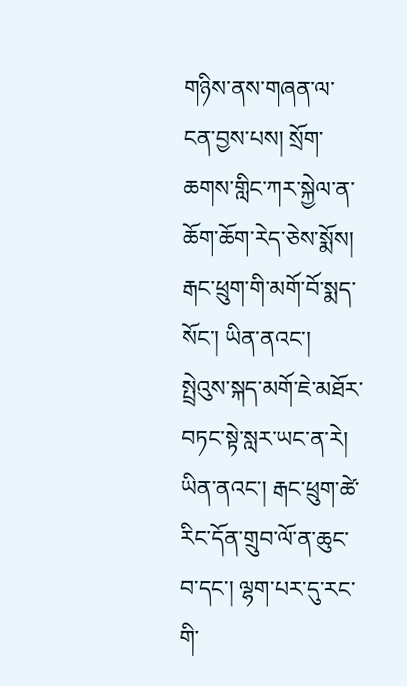གཉིས་ནས་གཞན་ལ་ངན་བྱས་པས། སྲོག་ཆགས་གླིང་ཀར་སྐྱེལ་ན་ཆོག་ཆོག་རེད་ཅེས་སྨོས། རྒང་ཕྲུག་གི་མགོ་བོ་སྨད་སོང་། ཡིན་ནའང་། སྤྲེའུས་སྐད་མགོ་ཇེ་མཐོར་བཏང་སྟེ་སླར་ཡང་ན་རེ། ཡིན་ནའང་། རྒང་ཕྲུག་ཚེ་རིང་དོན་གྲུབ་ལོ་ན་ཆུང་བ་དང་། ལྷག་པར་དུ་རང་གི་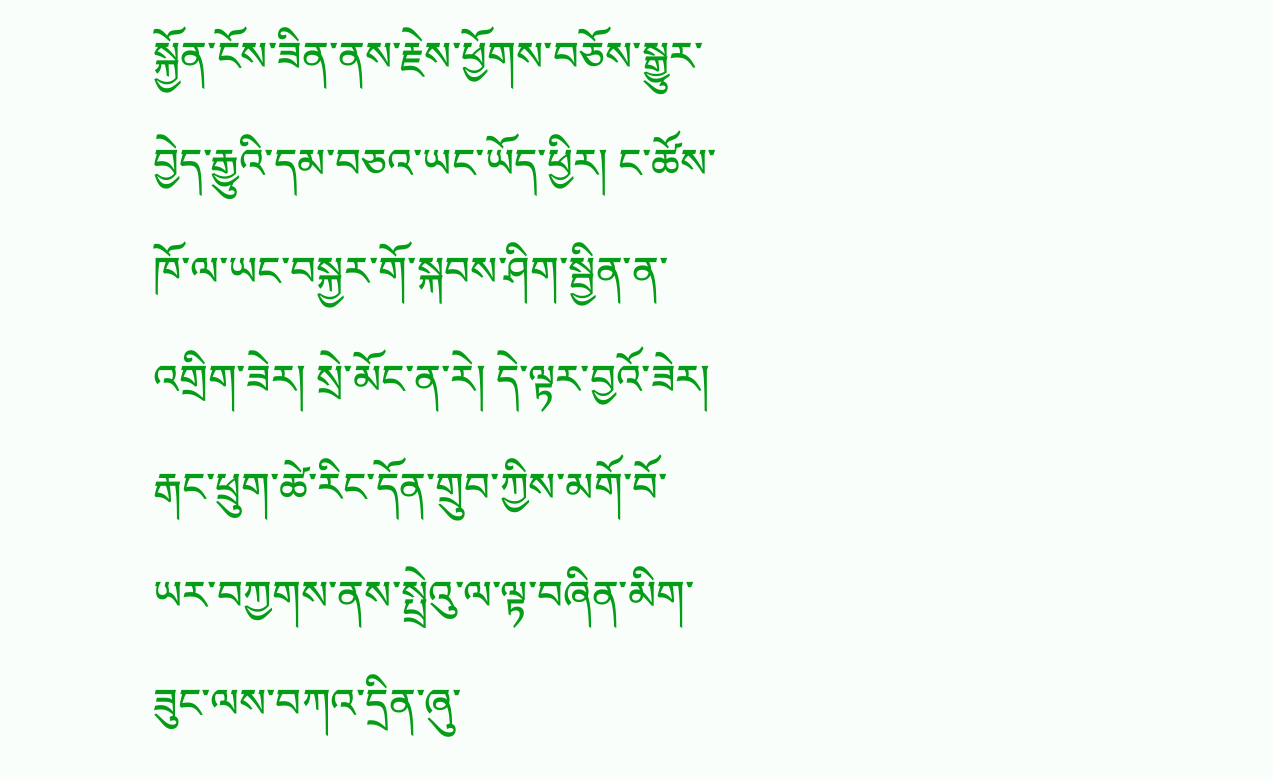སྐྱོན་ངོས་ཟིན་ནས་རྗེས་ཕྱོགས་བཅོས་སྒྱུར་བྱེད་རྒྱུའི་དམ་བཅའ་ཡང་ཡོད་ཕྱིར། ང་ཚོས་ཁོ་ལ་ཡང་བསྐྱར་གོ་སྐབས་ཤིག་སྦྱིན་ན་འགྲིག་ཟེར། སྲེ་མོང་ན་རེ། དེ་ལྟར་བྱའོ་ཟེར། རྒང་ཕྲུག་ཚེ་རིང་དོན་གྲུབ་ཀྱིས་མགོ་བོ་ཡར་བཀྱགས་ནས་སྤྲེའུ་ལ་ལྟ་བཞིན་མིག་ཟུང་ལས་བཀའ་དྲིན་ཞུ་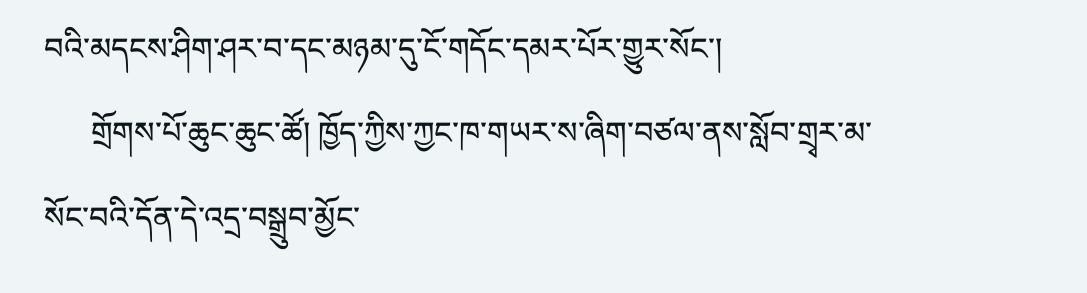བའི་མདངས་ཤིག་ཤར་བ་དང་མཉམ་དུ་ངོ་གདོང་དམར་པོར་གྱུར་སོང་།
      གྲོགས་པོ་ཆུང་ཆུང་ཚོ། ཁྱོད་ཀྱིས་ཀྱང་ཁ་གཡར་ས་ཞིག་བཙལ་ནས་སློབ་གྲྭར་མ་སོང་བའི་དོན་དེ་འདྲ་བསྒྲུབ་མྱོང་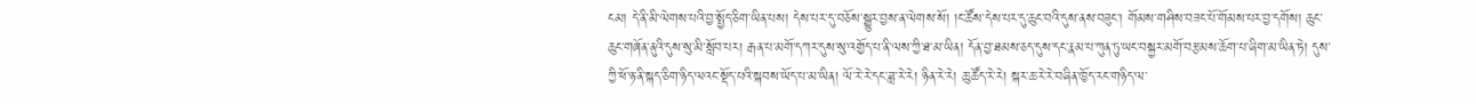ངམ། དེ་ནི་མི་ལེགས་པའི་བྱ་སྤྱོད་ཅིག་ཡིན་པས། དེས་པར་དུ་བཅོས་སྒྱུར་བྱས་ན་ལེགས་སོ། །ང་ཚོས་དེས་པར་དུ་ཆུང་བའི་དུས་ནས་བཟུང་། གོམས་གཤིས་བཟང་པོ་གོམས་པར་བྱ་དགོས། ཆུང་ཆུང་གཞོན་ནུའི་དུས་སུ་མི་སློབ་པར། རྒན་པ་མགོ་དཀར་དུས་སུ་འགྱོད་པ་ནི་ལས་ཀྱི་ཐ་མ་ཡིན། དོན་བྱ་ཐམས་ཅད་དུས་དང་རྣམ་པ་ཀུན་ཏུ་ཡང་བསྐྱར་མགོ་བརྩམས་ཆོག་པ་ཞིག་མ་ཡིན་ཏེ། དུས་ཀྱི་ཕོ་ཉ་ནི་སྐད་ཅིག་ཉིད་ལའང་སྡོད་པའི་སྐབས་ཡོད་པ་མ་ཡིན། ལོ་རེ་རེ་དང་ཟླ་རེ་རེ། ཉིན་རེ་རེ། ཆུ་ཚོད་རེ་རེ། སྐར་ཆ་རེ་རེ་བཞིན་ཁྱོད་རང་གཉིད་ལ་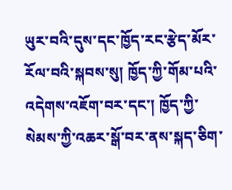ཡུར་བའི་དུས་དང་ཁྱོད་རང་རྩེད་མོར་རོལ་བའི་སྐབས་སུ། ཁྱོད་ཀྱི་གོམ་པའི་འདེགས་འཇོག་བར་དང་། ཁྱོད་ཀྱི་སེམས་ཀྱི་འཆར་སྒོ་བར་ནས་སྐད་ཅིག་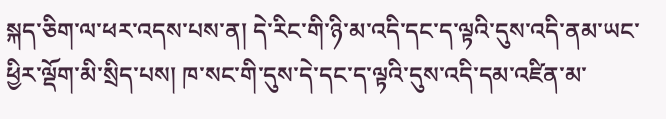སྐད་ཅིག་ལ་ཕར་འདས་པས་ན། དེ་རིང་གི་ཉི་མ་འདི་དང་ད་ལྟའི་དུས་འདི་ནམ་ཡང་ཕྱིར་ལྡོག་མི་སྲིད་པས། ཁ་སང་གི་དུས་དེ་དང་ད་ལྟའི་དུས་འདི་དམ་འཛིན་མ་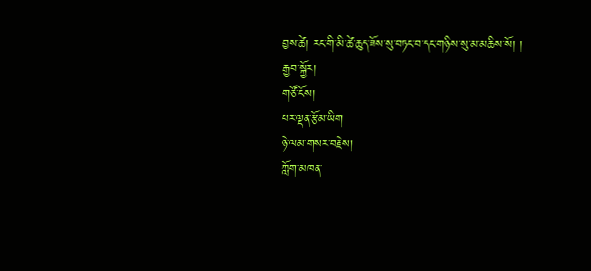བྱས་ཚེ། རང་གི་མི་ཚེ་ཆུད་ཟོས་སུ་བཏང་བ་དང་གཉིས་སུ་མ་མཆིས་སོ། །
རྒྱབ་སྐྱོར།
གཙོ་ངོས།
པར་ལྡན་རྩོམ་ཡིག
ཉེ་ལམ་གསར་བརྗེས།
ཀློག་མཁན་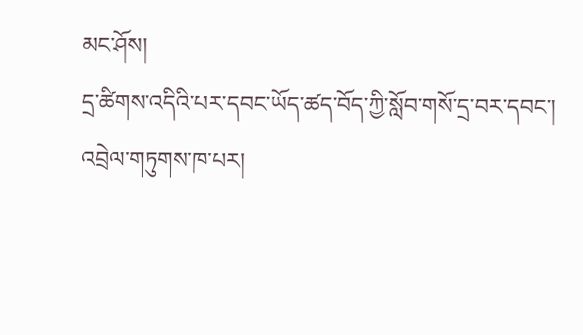མང་ཤོས།
དྲ་ཚིགས་འདིའི་པར་དབང་ཡོད་ཚད་བོད་ཀྱི་སློབ་གསོ་དྲ་བར་དབང་།
འབྲེལ་གཏུགས་ཁ་པར།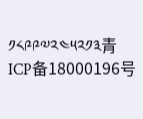༡༨༩༩༧༢༤༥༢༡༣青ICP备18000196号